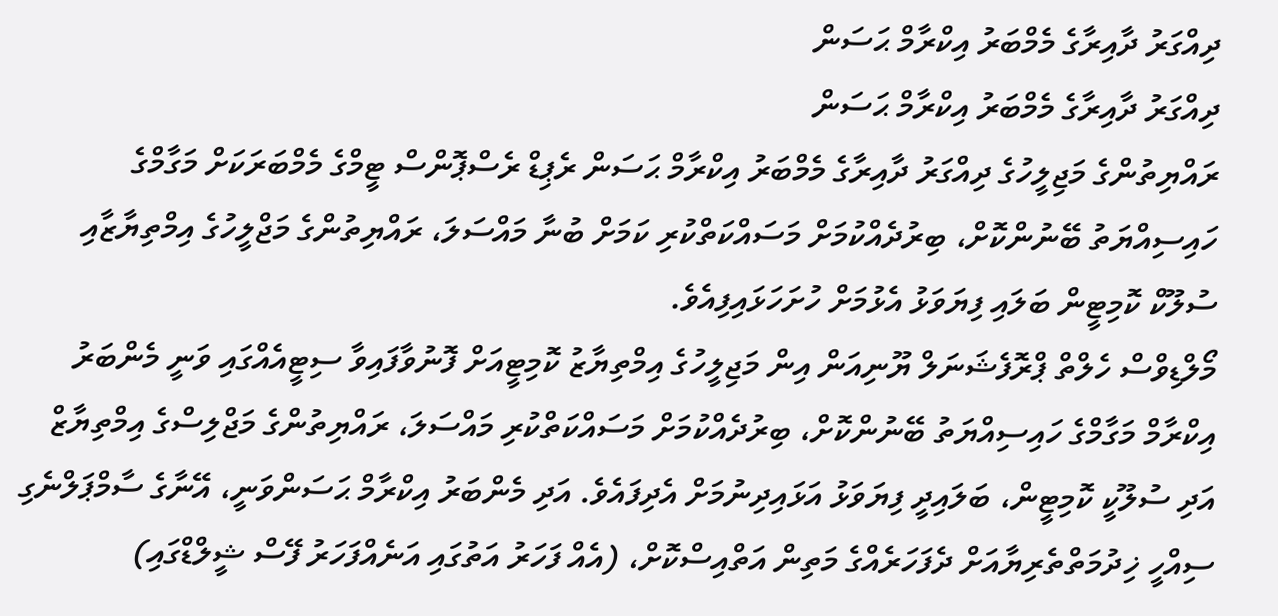ދިއްގަރު ދާއިރާގެ މެމްބަރު އިކްރާމް ޙަސަން
ދިއްގަރު ދާއިރާގެ މެމްބަރު އިކްރާމް ޙަސަން
ރައްޔިތުންގެ މަޖިލީހުގެ ދިއްގަރު ދާއިރާގެ މެމްބަރު އިކްރާމް ޙަސަން ރެޕިޑް ރެސްޕޮންސް ޓީމްގެ މެމްބަރަކަށް މަގާމްގެ ހައިސިއްޔަތު ބޭނުންކޮށް، ބިރުދެއްކުމަށް މަސައްކަތްކުރި ކަމަށް ބުނާ މައްސަލަ، ރައްޔިތުންގެ މަޖްލީހުގެ އިމްތިޔާޒާއި ސުލޫކް ކޮމިޓީން ބަލައި ފިޔަވަޅު އެޅުމަށް ހުށަހަޅައިފިއެވެ.
މޯލްޑިވްސް ހެލްތް ޕްރޮފެޝަނަލް ޔޫނިއަން އިން މަޖިލީހުގެ އިމްތިޔާޒު ކޮމިޓީއަށް ފޮނުވާފައިވާ ސިޓީއެއްގައި ވަނީ މެންބަރު އިކްރާމް މަގާމްގެ ހައިސިއްޔަތު ބޭނުންކޮށް، ބިރުދެއްކުމަށް މަސައްކަތްކުރި މައްސަލަ، ރައްޔިތުންގެ މަޖްލިސްގެ އިމްތިޔާޒް އަދި ސުލޫކީ ކޮމިޓީން، ބަލައިދީ ފިޔަވަޅު އަޅައިދިނުމަށް އެދިފައެވެ. އަދި މެންބަރު އިކްރާމް ޙަސަންވަނީ، އޭނާގެ ސާމްޕަލްނެގި ސިއްހީ ޚިދުމަތްތެރިޔާއަށް ދެފަހަރެއްގެ މަތިން އަތްއިސްކޮށް، (އެއް ފަހަރު އަތުގައި އަނެއްފަހަރު ފޭސް ޝީލްޑްގައި)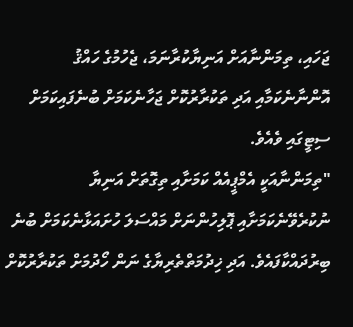ޖަހައި، ތިމަންނާއަށް އަނިޔާކުރާނަމަ، ޖެހުމުގެ ހައްޤު އޮންނާނެކަމާއި އަދި ތަކުރާރުކޮށް ޖަހާނެކަމަށް ބުނެފައިކަމަށް ސިޓީގައި ވެއެވެ.
"ތިމަންނާއަކީ އެމްޕީއެއް ކަމަށާއި ތިގޮތަށް އަނިޔާ ނުކުރެވޭނެކަމަށާއި ޕޮލިހުންނަށް މައްސަލަ ހުށައަޅާނެކަމަށް ބުނެ ބިރުދައްކާފައެވެ. އަދި ޚިދުމަތްތެރިޔާގެ ނަން ހޯދުމަށް ތަކުރާރުކޮށް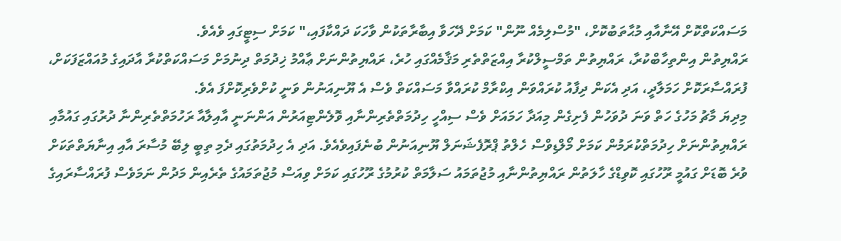މަސައްކަތްކޮށް އޭނާއާއި މުޙާތަބުކޮށް، "މުސްލިމެއް ނޫން" ކަމަށް ދޭހަވާ އިބާރާތަކުން ވާހަކަ ދައްކާފައި،" ކަމަށް ސިޓީގައި ވެއެވެ.
ރައްޔިތުން އިންތިހާބްކުރާ، ރައްޔިތުން ތަމްސީލްކުރާ އިއްޒަތްތެރި މަޤާމެއްގައި ހުރެ، ރައްޔިތުންނަށް ޢާއްމު ޚިދުމަތް ދިނުމަށް މަސައްކަތްކުރާ އާދައިގެ މުއައްޒަފަކަށް، ފުރައްސާރަކޮށް ހަމަލާދީ، އަދި އެކަން ދިފާއު ކުރައްވަން އިކްރާމް ކުރައްވާ މަސައްކަތް ވެސް އެ ޔޫނިއަނުން ވަނީ ކުށްވެރިކޮށްފަ އެވެ.
މިދިޔަ މާޗު މަހުގެ ހަތް ވަނަ ދުވަހުން ފެށިގެން މިއަދާ ހަމައަށް ވެސް ސިއްހީ ހިދުމަތްތެރިންނާއި ވޮލެންޓިއަރުން އަންނަނީ އާއިލާއާ ރަހުމަތްތެރިންނާ ދުރުގައި ގައުމާއި ރައްޔިތުންނަށް ހިދުމަތްކުރަމުން ކަމަށް މޯލްޑިވްސް ހެލްތު ޕްރޮފެޝަނަލް ޔޫނިއަނުން ބުނެފައިވެއެވެ. އަދި އެ ހިދުމަތުގައި ދެމި ތިބީ ލިބޭ މުސާރަ އާއި އިނާޔަތްތަކަށް ވުރެ ބޮޑަށް ގައުމީ ރޫހުގައި ކޮވިޑްގެ ހާލަތުން ރައްޔިތުންނާއި މުޖުތަމައު ސަލާމަތް ކުރުމުގެ ރޫހުގައި ކަމަށް ވިއަސް މުޖުތަމައުގެ ތެރެއިން މަދުން ނަމަވެސް ފުރައްސާރައިގެ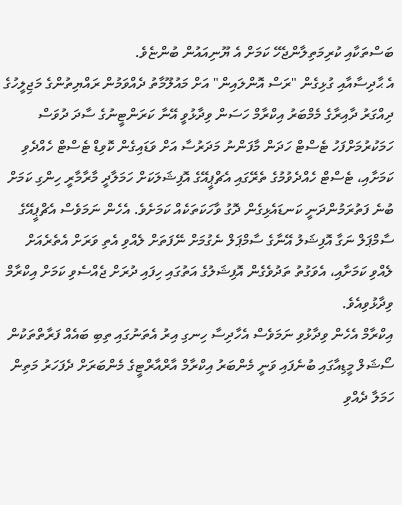ބަސްތަކާއި ކުރިމަތިލާންޖެހޭ ކަމަށް އެ ޔޫނިއައުން ބުންޏެވެ.
އެ ޙާދިސާއާއި ގުޅިގެން "ރަސް އޮންލައިން" އަށް މައުލޫމާތު ދެއްވަމުން ރައްޔިތުންގެ މަޖިލީހުގެ ދިއްގަރު ދާއިރާގެ މެމްބަރު އިކްރާމް ހަސަން ވިދާޅުވީ އޭނާ ކަރަންޓީނުގެ ސާދަ ދުވަސް ހަމަކުރުމަށްފަހު ޓެސްޓް ހަދަން މާފަންނު މަދަރުސާ އަށް ވަޑައިގެން ކޮވިޑް ޓެސްޓް ހެއްދެވި ކަމަށާއި، ޓެސްޓް ހެއްދެވުމުގެ ތެރޭގައި އެޗްޕީއޭގެ އޮފިޝަލަކަށް ހަމަލާދީ މާރާމާރީ ހިންގި ކަމަށް ބުނެ ފަތުރަމުންދަނީ ކަނޑައެޅިގެން ދޮގު ވާހަކަތަކެއް ކަމަށެވެ. އެހެން ނަމަވެސް އެޗްޕީއޭގެ ސާމްޕަލް ނަގާ އޮފިޝަލު އޭނާގެ ސާމްޕަލް ނެގުމަށް ނޭފަތަށް ލެއްވި އެތި ވަރަށް އެތެރެއަށް ލެއްވި ކަމަށާއި، އެވަގުތު ތަދުވެގެން އޮފިޝަލުގެ އަތުގައި ހިފައި ދުރަށް ޖެއްސެވި ކަމަށް އިކްރާމް ވިދާޅުވިއެވެ.
އިކްރާމް އެހެން ވިދާޅުވި ނަމަވެސް އެހާދިސާ ހިނގި އިރު އެތަނުގައި ތިބި ބައެއް ފަރާތްތަކުން ސޯޝަލް މީޑިއާގައި ބުނެފައި ވަނީ މެންބަރު އިކްރާމް އާރްއާރްޓީގެ މެންބަރަށް ދެފަހަރު މަތިން ހަމަލާ ދެއްވި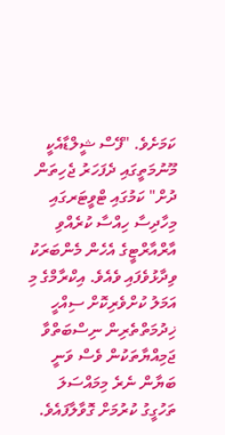ކަމަށެވެ. "ފޭސް ޝީލްޑާއެކީ މޫނުމަތީގައި ދެފަހަރު ޖެހިތަން ދުށް" ކަމުގައި ޓްވީޓަރގައި މިހާދިސާ ހިއްސާ ކުރެއްވި އާރްއާރްޓީގެ އެހެން މެންބަރަކު ވިދާޅުވެފައި ވެއެވެ. އިކްރާމްގެ މި އަމަލު ކުށްވެރިކޮށް ސިއްހީ ޚިދުމަތްތެރިން ނިސްބަތްވާ ޖަމިއްޔާތަކުން ވެސް ވަނީ ބަޔާން ނެރެ މިމައްސަލަ ތަހުގީގު ކުރުމަށް ގޮވާލާފައެވެ.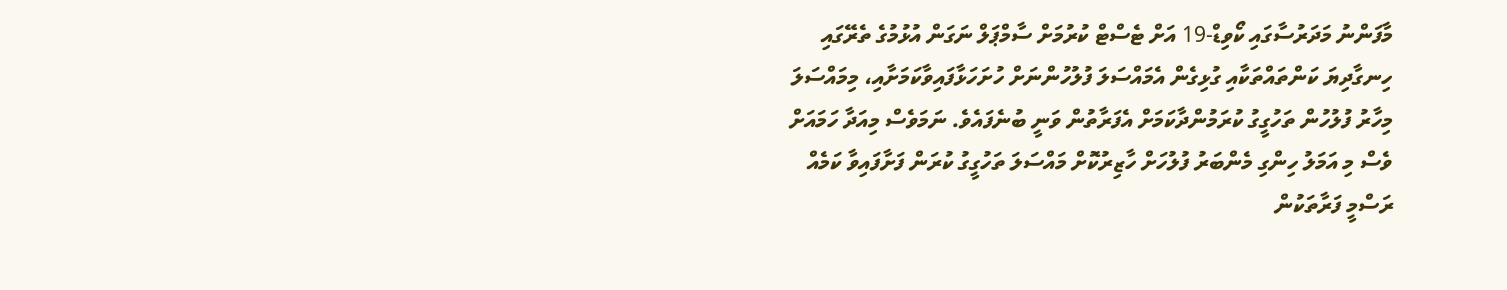މާފަންނު މަދަރުސާގައި ކޯވިޑް-19 އަށް ޓެސްޓް ކުރުމަށް ސާމްޕަލް ނަގަން އުޅުމުގެ ތެރޭގައި ހިނގާދިޔަ ކަންތައްތަކާއި ގުޅިގެން އެމައްސަލަ ފުލުހުންނަށް ހުށަހަޅާފައިވާކަމަށާއި، މިމައްސަލަ މިހާރު ފުލުހުން ތަހުގީގު ކުރަމުންދާކަމަށް އެފަރާތުން ވަނީ ބުނެފައެވެ. ނަމަވެސް މިއަދާ ހަމައަށް ވެސް މި އަމަލު ހިންގި މެންބަރު ފުލުހަށް ހާޒިރުކޮށް މައްސަލަ ތަހުގީގު ކުރަން ފަށާފައިވާ ކަމެއް ރަސްމީ ފަރާތަކުން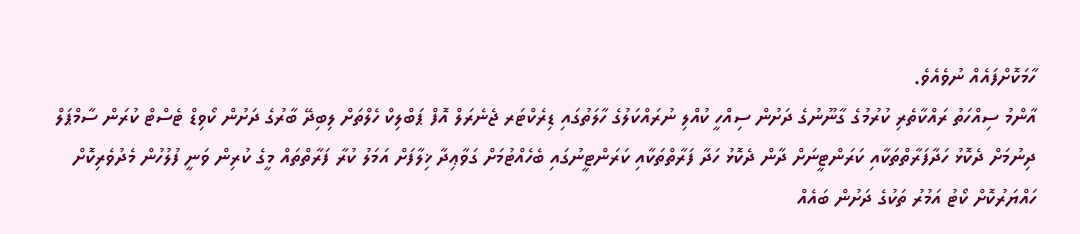ހާމަކޮށްފައެއް ނުވެއެވެ.
އާންމު ސިއްހަތު ރައްކާތެރި ކުރުމުގެ ގާނޫނުގެ ދަށުން ސިއްހީ ކުއްލި ނުރައްކަލުގެ ހާލަތުގައި ޑިރެކްޓަރ ޖެނެރަލް އޮފް ޕަބްލިކް ހެލްތަށް ލިބިދޭ ބާރުގެ ދަށުން ކޯވިޑް ޓެސްޓް ކުރަން ސާމްޕަލް ދިނުމަށް ދެކޮޅު ހަދާފަރާތްތަކާއި ކަރަންޓީނަށް ދާން ދެކޮޅު ހަދާ ފަރާތްތަކާއި ކަރަންޓީނުގައި ބެހެއްޓުމަށް ގަވާޢިދާ ޚިލާފަށް އަމަލު ކުރާ ފަރާތްތައް މީގެ ކުރިން ވަނީ ފުލުހުން މެދުވެރިކޮށް ހައްޔަރުކޮށް ކޯޓު އަމުރު ތަކުގެ ދަށުން ބައެއް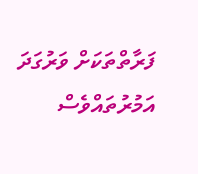ފަރާތްތަކަށް ވަރުގަދަ އަމުރުތައްވެސް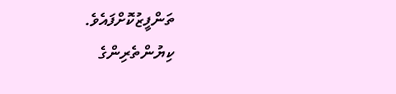ތަންފީޒުކޮށްފައެވެ.
ކިޔުންތެރިންގެ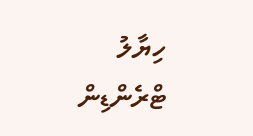ހިޔާލު
ޓްރެންޑިން